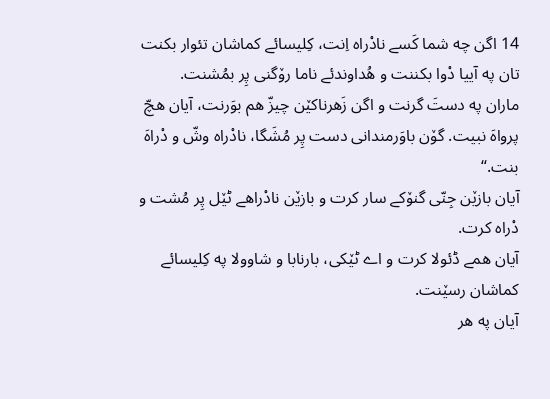14 اگن چه شما کَسے نادْراه اِنت، کِلیسائے کماشان تئوار بکنت تان په آییا دْوا بکننت و هُداوندئے ناما رۆگنی پِر بمُشنت.
ماران په دستَ گرنت و اگن زَهرناکێن چیزّ هم بوَرنت، آیان هچّ پرواهَ نبیت. گۆن باوَرمندانی دست پِر مُشَگا، نادْراه وشّ و دْراهَ بنت.“
آیان بازێن جِنّی گنۆکے سار کرت و بازێن نادْراهے ٹێل پِر مُشت و دْراه کرت.
آیان همے ڈئولا کرت و اے ٹێکی، بارنابا و شاوولا په کِلیسائے کماشان رسێنت.
آیان په هر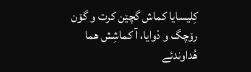کِلیسایا کماش گچێن کرت و گۆن رۆچگ و دْوایا، آ کماشِش هما هُداوندئے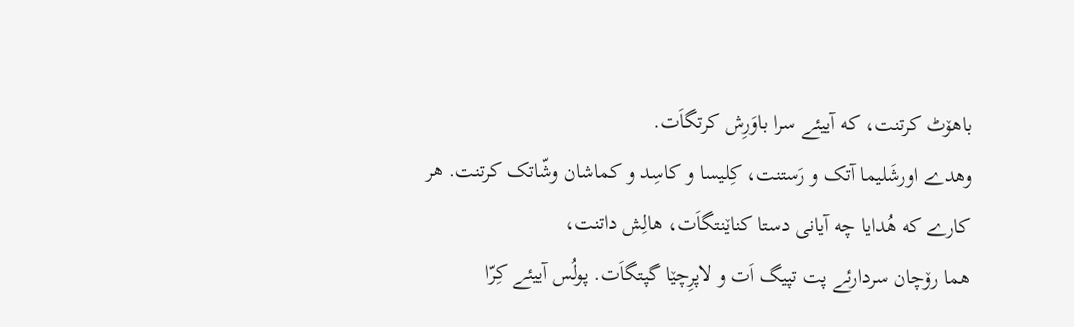باهۆٹ کرتنت، که آییئے سرا باوَرِش کرتگاَت.
وهدے اورشَلیما آتک و رَستنت، کِلیسا و کاسِد و کماشان وشّاتک کرتنت. هر کارے که هُدایا چه آیانی دستا کناێنتگاَت، هالِش داتنت،
هما رۆچان سردارئے پت تپیگ اَت و لاپرِچێا گپتگاَت. پولُس آییئے کِرّا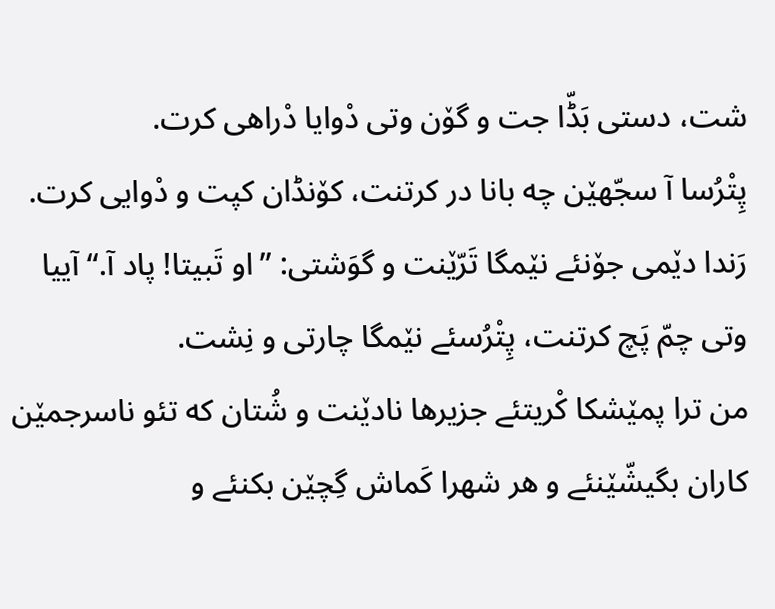شت، دستی بَڈّا جت و گۆن وتی دْوایا دْراهی کرت.
پِتْرُسا آ سجّهێن چه بانا در کرتنت، کۆنڈان کپت و دْوایی کرت. رَندا دێمی جۆنئے نێمگا تَرّێنت و گوَشتی: ”او تَبیتا! پاد آ.“ آییا وتی چمّ پَچ کرتنت، پِتْرُسئے نێمگا چارتی و نِشت.
من ترا پمێشکا کْریتئے جزیرها نادێنت و شُتان که تئو ناسرجمێن کاران بگیشّێنئے و هر شهرا کَماش گِچێن بکنئے و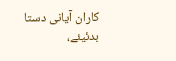کاران آیانی دستا بدئیئے،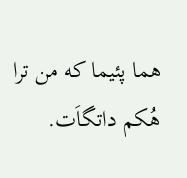هما پئیما که من ترا هُکم داتگاَت.